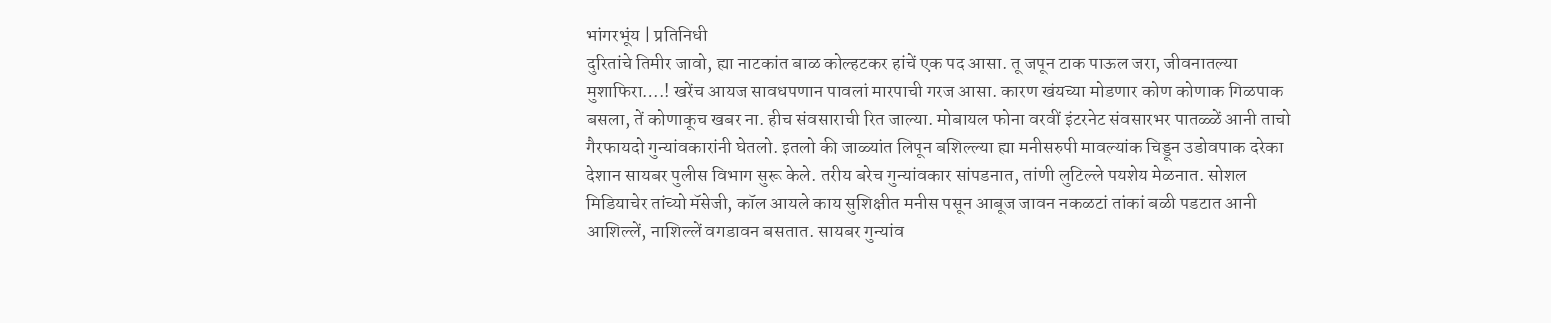भांगरभूंय | प्रतिनिधी
दुरितांचे तिमीर जावो, ह्या नाटकांत बाळ कोल्हटकर हांचें एक पद आसा. तू जपून टाक पाऊल जरा, जीवनातल्या मुशाफिरा….! खरेंच आयज सावधपणान पावलां मारपाची गरज आसा. कारण खंयच्या मोडणार कोण कोणाक गिळपाक बसला, तें कोणाकूच खबर ना. हीच संवसाराची रित जाल्या. मोबायल फोना वरवीं इंटरनेट संवसारभर पातळ्ळें आनी ताचो गैरफायदो गुन्यांवकारांनी घेतलो. इतलो की जाळ्यांत लिपून बशिल्ल्या ह्या मनीसरुपी मावल्यांक चिड्डून उडोवपाक दरेका देशान सायबर पुलीस विभाग सुरू केले. तरीय बरेच गुन्यांवकार सांपडनात, तांणी लुटिल्ले पयशेय मेळनात. सोशल मिडियाचेर तांच्यो मॅसेजी, कॉल आयले काय सुशिक्षीत मनीस पसून आबूज जावन नकळटां तांकां बळी पडटात आनी आशिल्लें, नाशिल्लें वगडावन बसतात. सायबर गुन्यांव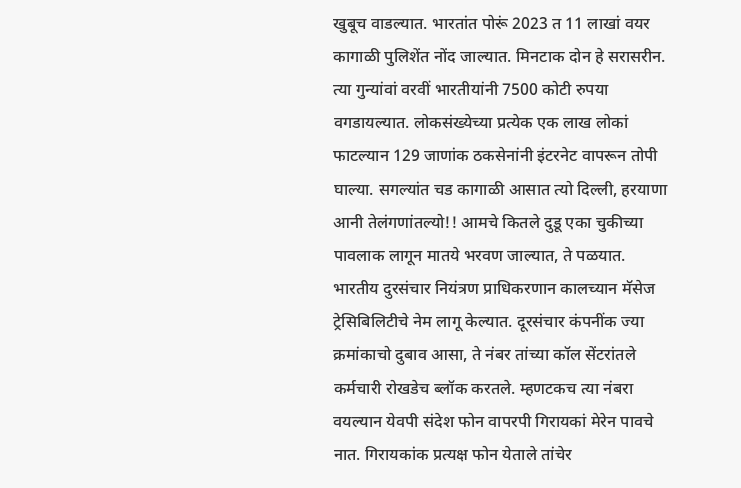खुबूच वाडल्यात. भारतांत पोरूं 2023 त 11 लाखां वयर कागाळी पुलिशेंत नोंद जाल्यात. मिनटाक दोन हे सरासरीन. त्या गुन्यांवां वरवीं भारतीयांनी 7500 कोटी रुपया वगडायल्यात. लोकसंख्येच्या प्रत्येक एक लाख लोकां फाटल्यान 129 जाणांक ठकसेनांनी इंटरनेट वापरून तोपी घाल्या. सगल्यांत चड कागाळी आसात त्यो दिल्ली, हरयाणा आनी तेलंगणांतल्यो!! आमचे कितले दुडू एका चुकीच्या पावलाक लागून मातये भरवण जाल्यात, ते पळयात.
भारतीय दुरसंचार नियंत्रण प्राधिकरणान कालच्यान मॅसेज ट्रेसिबिलिटीचे नेम लागू केल्यात. दूरसंचार कंपनींक ज्या क्रमांकाचो दुबाव आसा, ते नंबर तांच्या कॉल सेंटरांतले कर्मचारी रोखडेच ब्लॉक करतले. म्हणटकच त्या नंबरा वयल्यान येवपी संदेश फोन वापरपी गिरायकां मेरेन पावचे नात. गिरायकांक प्रत्यक्ष फोन येताले तांचेर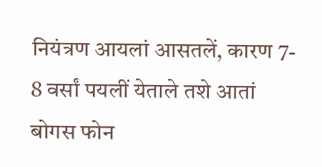नियंत्रण आयलां आसतलें, कारण 7- 8 वर्सां पयलीं येताले तशे आतां बोगस फोन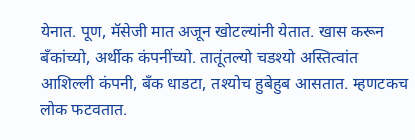येनात. पूण, मॅसेजी मात अजून खोटल्यांनी येतात. खास करून बँकांच्यो, अर्थीक कंपनींच्यो. तातूंतल्यो चडश्यो अस्तित्वांत आशिल्ली कंपनी, बँक धाडटा, तश्योच हुबेहुब आसतात. म्हणटकच लोक फटवतात.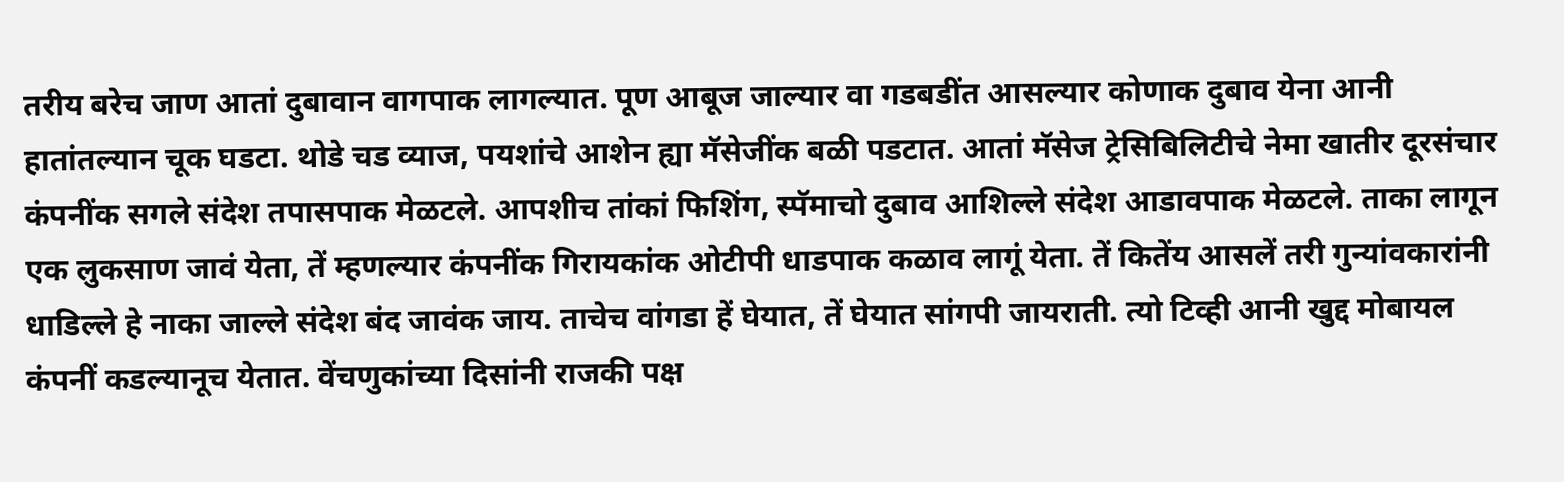तरीय बरेच जाण आतां दुबावान वागपाक लागल्यात. पूण आबूज जाल्यार वा गडबडींत आसल्यार कोणाक दुबाव येना आनी हातांतल्यान चूक घडटा. थोडे चड व्याज, पयशांचे आशेन ह्या मॅसेजींक बळी पडटात. आतां मॅसेज ट्रेसिबिलिटीचे नेमा खातीर दूरसंचार कंपनींक सगले संदेश तपासपाक मेळटले. आपशीच तांकां फिशिंग, स्पॅमाचो दुबाव आशिल्ले संदेश आडावपाक मेळटले. ताका लागून एक लुकसाण जावं येता, तें म्हणल्यार कंपनींक गिरायकांक ओटीपी धाडपाक कळाव लागूं येता. तें कितेंय आसलें तरी गुन्यांवकारांनी धाडिल्ले हे नाका जाल्ले संदेश बंद जावंक जाय. ताचेच वांगडा हें घेयात, तें घेयात सांगपी जायराती. त्यो टिव्ही आनी खुद्द मोबायल कंपनीं कडल्यानूच येतात. वेंचणुकांच्या दिसांनी राजकी पक्ष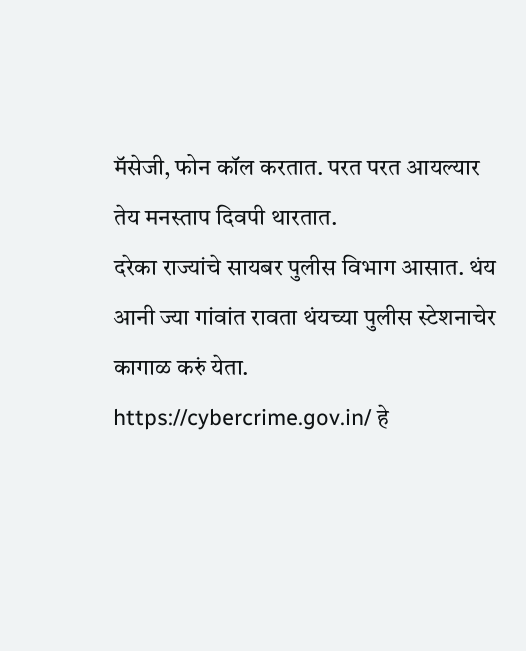मॅसेजी, फोन कॉल करतात. परत परत आयल्यार तेय मनस्ताप दिवपी थारतात.
दरेका राज्यांचे सायबर पुलीस विभाग आसात. थंय आनी ज्या गांवांत रावता थंयच्या पुलीस स्टेशनाचेर कागाळ करुं येता. https://cybercrime.gov.in/ हे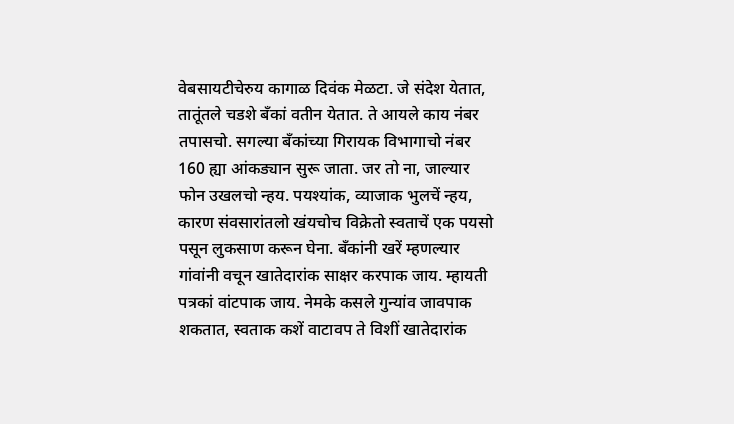वेबसायटीचेरुय कागाळ दिवंक मेळटा. जे संदेश येतात, तातूंतले चडशे बँकां वतीन येतात. ते आयले काय नंबर तपासचो. सगल्या बँकांच्या गिरायक विभागाचो नंबर 160 ह्या आंकड्यान सुरू जाता. जर तो ना, जाल्यार फोन उखलचो न्हय. पयश्यांक, व्याजाक भुलचें न्हय, कारण संवसारांतलो खंयचोच विक्रेतो स्वताचें एक पयसो पसून लुकसाण करून घेना. बँकांनी खरें म्हणल्यार गांवांनी वचून खातेदारांक साक्षर करपाक जाय. म्हायती पत्रकां वांटपाक जाय. नेमके कसले गुन्यांव जावपाक शकतात, स्वताक कशें वाटावप ते विशीं खातेदारांक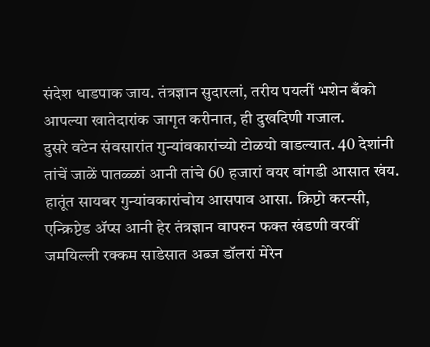संदेश धाडपाक जाय. तंत्रज्ञान सुदारलां, तरीय पयलीं भशेन बँको आपल्या खातेदारांक जागृत करीनात, ही दुखदिणी गजाल.
दुसरे वटेन संवसारांत गुन्यांवकारांच्यो टोळयो वाडल्यात. 40 देशांनी तांचें जाळें पातळ्ळां आनी तांचे 60 हजारां वयर वांगडी आसात खंय. हातूंत सायबर गुन्यांवकारांचोय आसपाव आसा. क्रिप्टो करन्सी, एन्क्रिप्टेड ॲप्स आनी हेर तंत्रज्ञान वापरुन फक्त खंडणी वरवीं जमयिल्ली रक्कम साडेसात अब्ज डॉलरां मेरेन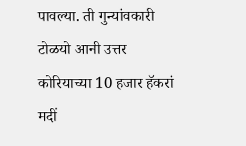पावल्या. ती गुन्यांवकारी टोळयो आनी उत्तर कोरियाच्या 10 हजार हॅकरां मदीं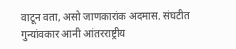वाटून वता, असो जाणकारांक अदमास. संघटीत गुन्यांवकार आनी आंतरराष्ट्रीय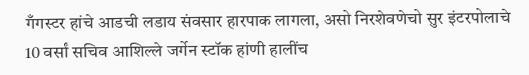गँगस्टर हांचे आडची लडाय संवसार हारपाक लागला, असो निरशेवणेचो सुर इंटरपोलाचे 10 वर्सां सचिव आशिल्ले जर्गेन स्टॉक हांणी हालींच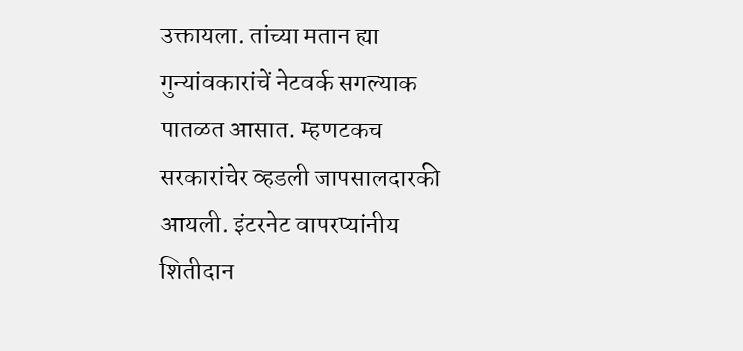उक्तायला. तांच्या मतान ह्या गुन्यांवकारांचें नेटवर्क सगल्याक पातळत आसात. म्हणटकच सरकारांचेर व्हडली जापसालदारकी आयली. इंटरनेट वापरप्यांनीय शितीदान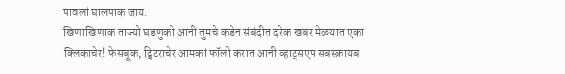पावलां घालपाक जाय.
खिणाखिणाक ताज्यो घडणुको आनी तुमचे कडेन संबंदीत दरेक खबर मेळयात एका क्लिकाचेर! फेसबूक, ट्विटराचेर आमकां फॉलो करात आनी व्हाट्सएप सबस्क्रायब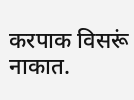करपाक विसरूं नाकात.